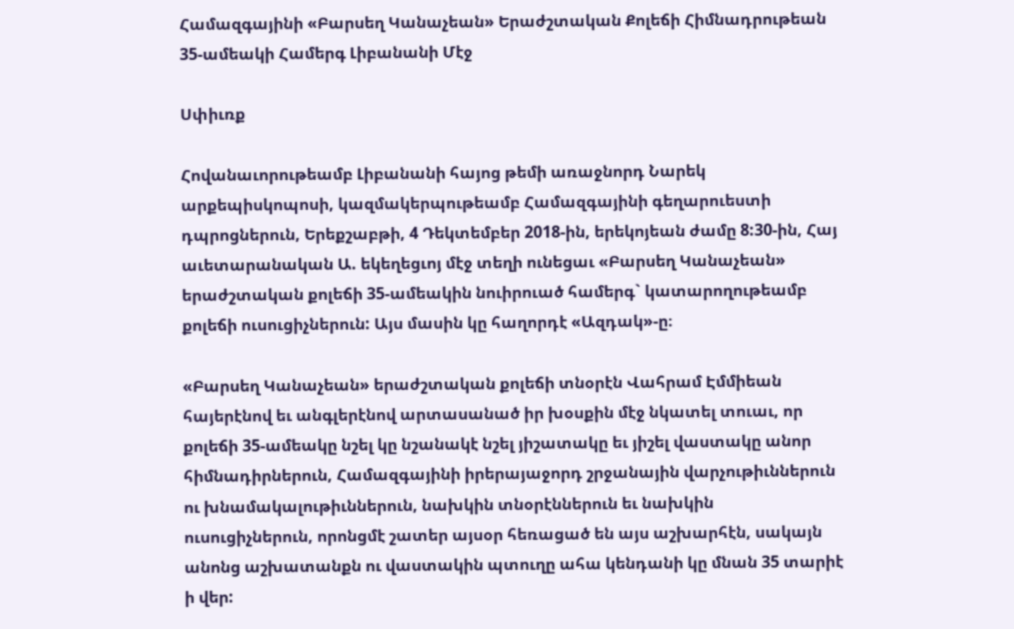Համազգայինի «Բարսեղ Կանաչեան» Երաժշտական Քոլեճի Հիմնադրութեան 35-ամեակի Համերգ Լիբանանի Մէջ

Սփիւռք

Հովանաւորութեամբ Լիբանանի հայոց թեմի առաջնորդ Նարեկ արքեպիսկոպոսի, կազմակերպութեամբ Համազգայինի գեղարուեստի դպրոցներուն, Երեքշաբթի, 4 Դեկտեմբեր 2018-ին, երեկոյեան ժամը 8:30-ին, Հայ աւետարանական Ա. եկեղեցւոյ մէջ տեղի ունեցաւ «Բարսեղ Կանաչեան» երաժշտական քոլեճի 35-ամեակին նուիրուած համերգ` կատարողութեամբ քոլեճի ուսուցիչներուն: Այս մասին կը հաղորդէ «Ազդակ»-ը։

«Բարսեղ Կանաչեան» երաժշտական քոլեճի տնօրէն Վահրամ Էմմիեան հայերէնով եւ անգլերէնով արտասանած իր խօսքին մէջ նկատել տուաւ, որ քոլեճի 35-ամեակը նշել կը նշանակէ նշել յիշատակը եւ յիշել վաստակը անոր հիմնադիրներուն, Համազգայինի իրերայաջորդ շրջանային վարչութիւններուն ու խնամակալութիւններուն, նախկին տնօրէններուն եւ նախկին ուսուցիչներուն, որոնցմէ շատեր այսօր հեռացած են այս աշխարհէն, սակայն անոնց աշխատանքն ու վաստակին պտուղը ահա կենդանի կը մնան 35 տարիէ ի վեր: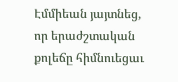Էմմիեան յայտնեց, որ երաժշտական քոլեճը հիմնուեցաւ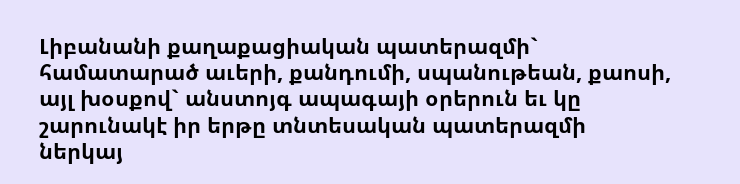Լիբանանի քաղաքացիական պատերազմի` համատարած աւերի, քանդումի, սպանութեան, քաոսի, այլ խօսքով` անստոյգ ապագայի օրերուն եւ կը շարունակէ իր երթը տնտեսական պատերազմի ներկայ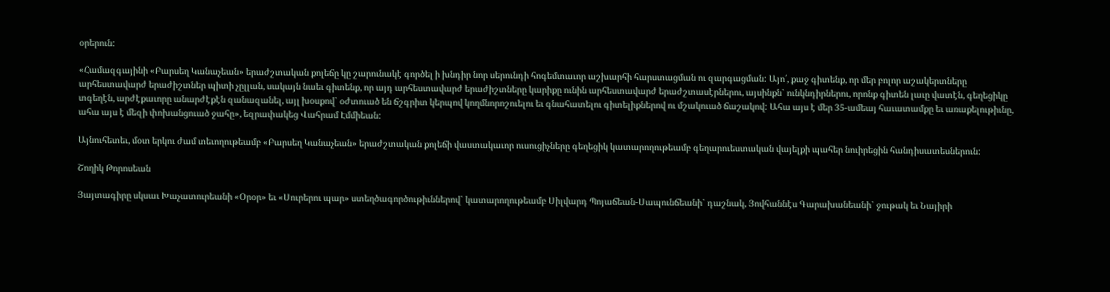օրերուն:

«Համազգայինի «Բարսեղ Կանաչեան» երաժշտական քոլեճը կը շարունակէ գործել ի խնդիր նոր սերունդի հոգեմտաւոր աշխարհի հարստացման ու զարգացման: Այո՛, քաջ գիտենք, որ մեր բոլոր աշակերտները արհեստավարժ երաժիշտներ պիտի չըլլան, սակայն նաեւ գիտենք, որ այդ արհեստավարժ երաժիշտները կարիքը ունին արհեստավարժ երաժշտասէրներու, այսինքն` ունկնդիրներու, որոնք գիտեն լաւը վատէն, գեղեցիկը տգեղէն, արժէքաւորը անարժէքէն զանազանել, այլ խօսքով` օժտուած են ճշգրիտ կերպով կողմնորոշուելու եւ գնահատելու գիտելիքներով ու մշակուած ճաշակով: Ահա այս է մեր 35-ամեայ հաւատամքը եւ առաքելութիւնը, ահա այս է մեզի փոխանցուած ջահը», եզրափակեց Վահրամ Էմմիեան:

Այնուհետեւ, մօտ երկու ժամ տեւողութեամբ «Բարսեղ Կանաչեան» երաժշտական քոլեճի վաստակաւոր ուսուցիչները գեղեցիկ կատարողութեամբ գեղարուեստական վայելքի պահեր նուիրեցին հանդիսատեսներուն:

Շողիկ Թորոսեան

Յայտագիրը սկսաւ Խաչատուրեանի «Օրօր» եւ «Սուրերու պար» ստեղծագործութիւններով` կատարողութեամբ Սիլվարդ Պոյաճեան-Սապունճեանի` դաշնակ, Յովհաննէս Գարախանեանի` ջութակ եւ Նայիրի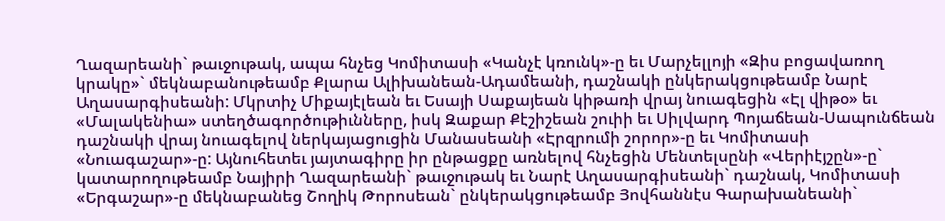Ղազարեանի` թաւջութակ, ապա հնչեց Կոմիտասի «Կանչէ կռունկ»-ը եւ Մարչելլոյի «Զիս բոցավառող կրակը»` մեկնաբանութեամբ Քլարա Ալիխանեան-Ադամեանի, դաշնակի ընկերակցութեամբ Նարէ Աղասարգիսեանի: Մկրտիչ Միքայէլեան եւ Եսայի Սաքայեան կիթառի վրայ նուագեցին «Էլ վիթօ» եւ «Մալակենիա» ստեղծագործութիւնները, իսկ Զաքար Քէշիշեան շուիի եւ Սիլվարդ Պոյաճեան-Սապունճեան դաշնակի վրայ նուագելով ներկայացուցին Մանասեանի «Էրզրումի շորոր»-ը եւ Կոմիտասի «Նուագաշար»-ը: Այնուհետեւ յայտագիրը իր ընթացքը առնելով հնչեցին Մենտելսընի «Վերիէյշըն»-ը` կատարողութեամբ Նայիրի Ղազարեանի` թաւջութակ եւ Նարէ Աղասարգիսեանի` դաշնակ, Կոմիտասի «Երգաշար»-ը մեկնաբանեց Շողիկ Թորոսեան` ընկերակցութեամբ Յովհաննէս Գարախանեանի`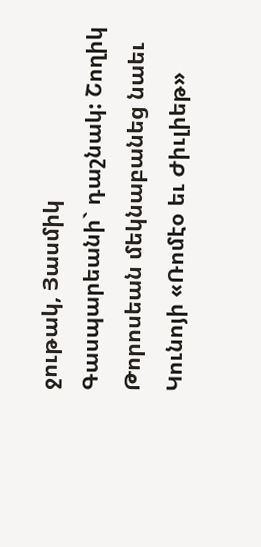ջութակ, Յասմիկ Գասպարեանի` դաշնակ: Շողիկ Թորոսեան մեկնաբանեց նաեւ Կունոյի «Ռոմէօ եւ Ժիւլիեթ»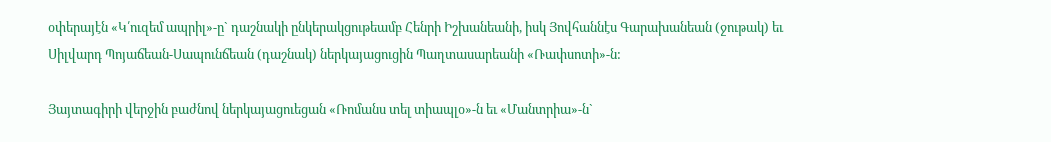օփերայէն «Կ՛ուզեմ ապրիլ»-ը` դաշնակի ընկերակցութեամբ Հենրի Իշխանեանի, իսկ Յովհաննէս Գարախանեան (ջութակ) եւ Սիլվարդ Պոյաճեան-Սապունճեան (դաշնակ) ներկայացուցին Պաղտասարեանի «Ռափսոտի»-ն:

Յայտագիրի վերջին բաժնով ներկայացուեցան «Ռոմանս տել տիապլօ»-ն եւ «Մանտրիա»-ն`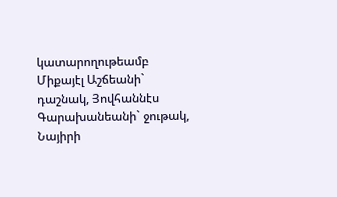կատարողութեամբ Միքայէլ Աշճեանի` դաշնակ, Յովհաննէս Գարախանեանի` ջութակ, Նայիրի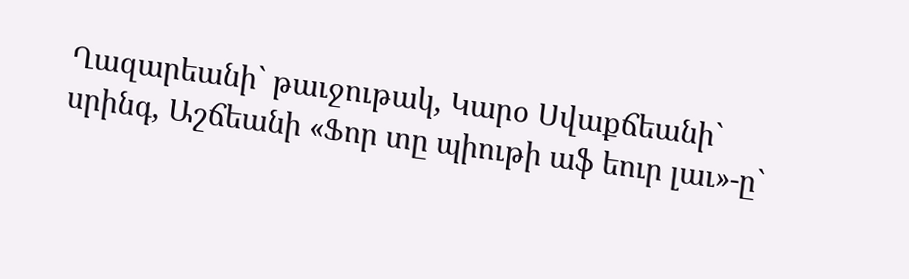Ղազարեանի` թաւջութակ, Կարօ Սվաքճեանի` սրինգ, Աշճեանի «Ֆոր տը պիութի աֆ եուր լաւ»-ը`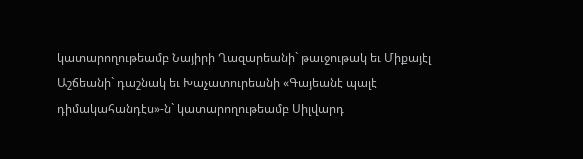կատարողութեամբ Նայիրի Ղազարեանի` թաւջութակ եւ Միքայէլ Աշճեանի` դաշնակ եւ Խաչատուրեանի «Գայեանէ պալէ դիմակահանդէս»-ն` կատարողութեամբ Սիլվարդ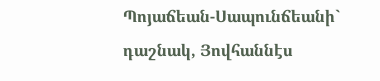Պոյաճեան-Սապունճեանի` դաշնակ, Յովհաննէս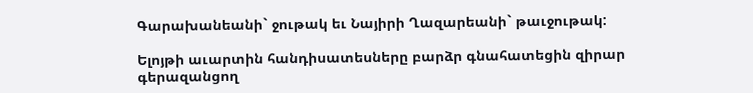Գարախանեանի` ջութակ եւ Նայիրի Ղազարեանի` թաւջութակ:

Ելոյթի աւարտին հանդիսատեսները բարձր գնահատեցին զիրար գերազանցող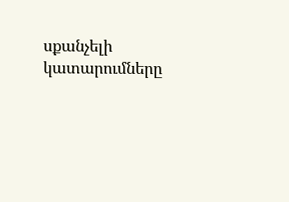սքանչելի կատարումները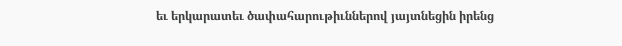եւ երկարատեւ ծափահարութիւններով յայտնեցին իրենց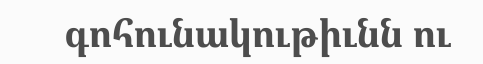գոհունակութիւնն ու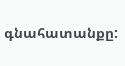գնահատանքը: